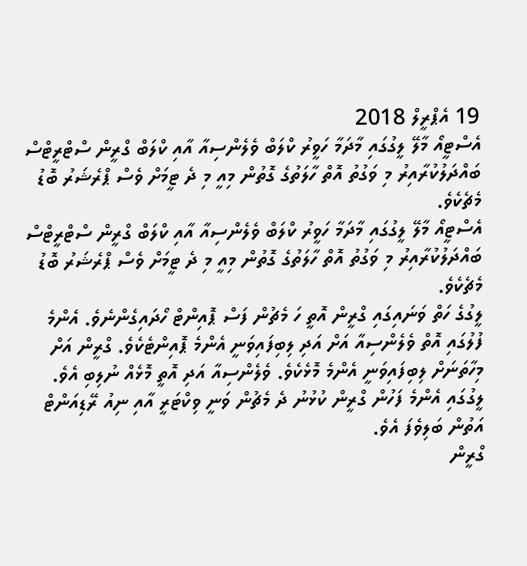19 އެޕްރީލް 2018
އެސްޓީއޯ މާލޭ ލީގުގައި މާދަމާ ހަވީރު ކްލަބް ވެލެންސިއާ އާއި ކްލަބް ގްރީން ސްޓްރީޓްސް ބައްދަލުކުރާއިރު މި ވަގުތު އޮތް ހާލަތުގެ ގޮތުން މިއީ މި ދެ ޓީމަށް ވެސް ޕްރެޝަރު ބޮޑު މެޗެކެވެ.
އެސްޓީއޯ މާލޭ ލީގުގައި މާދަމާ ހަވީރު ކްލަބް ވެލެންސިއާ އާއި ކްލަބް ގްރީން ސްޓްރީޓްސް ބައްދަލުކުރާއިރު މި ވަގުތު އޮތް ހާލަތުގެ ގޮތުން މިއީ މި ދެ ޓީމަށް ވެސް ޕްރެޝަރު ބޮޑު މެޗެކެވެ.
ލީގުގެ ހަތް ވަނައިގައި ގްރީން އޮތީ ހަ މެޗުން ފަސް ޕޮއިންޓް ހޯދައިގެންނެވެ. އެންމެ ފުލުގައި އޮތް ވެލެންސިއާ އަށް އަދި ލިބިފައިވަނީ އެންމެ ޕޮއިންޓެކެވެ. ގްރީން އަށް މިހާތަނަށް ލިބިފައިވަނީ އެންމެ މޮޅެކެވެ. ވެލެންސިއާ އަދި އޮތީ މޮޅެއް ނުލިބި އެވެ.
ލީގުގައި އެންމެ ފަހުން ގްރީން ކުޅުނު ދެ މެޗުން ވަނީ ވިކްޓަރީ އާއި ނިއު ރޭޑިއަންޓް އަތުން ބަލިވެފަ އެވެ.
ގްރީން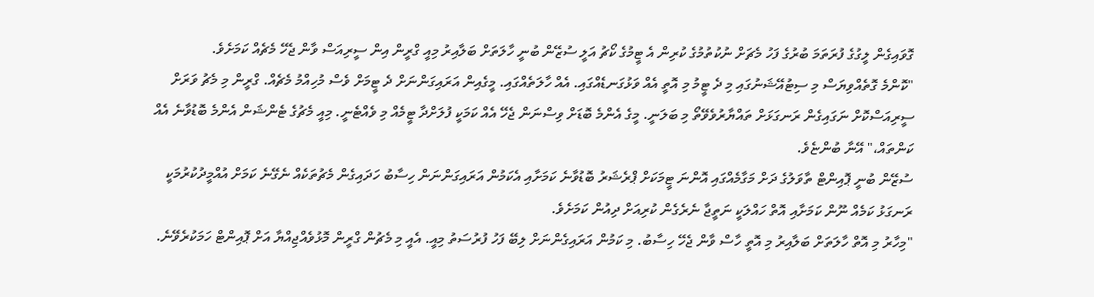ގޮވައިގެން ލީގުގެ ފުރަތަމަ ބުރުގެ ފަހު މެޗަށް ނުކުތުމުގެ ކުރިން އެ ޓީމުގެ ކޯޗު އަލީ ސުޒޭން ބުނީ ހާލަތަށް ބަލާއިރު މިއީ ގްރީން އިން ސީރިއަސް ވާން ޖެހޭ މެޗެއް ކަމަށެވެ.
"ކޮންމެ ގޮތެއްވިޔަސް މި ސިޓުއޭޝަނުގައި މި ދެ ޓީމު މި އޮތީ އެއް ވަޅުގަނޑެއްގައި. އެއް ހާލަތެއްގައި. މީގެއިން އަރައިގަންނަށް ދެ ޓީމަށް ވެސް މުހިއްމު މެޗެއް. ގްރީން މި މެޗު ވަރަށް ސީރިއަސްކޮށް ނަގައިގެން ރަނގަޅަށް ތައްޔާރުވެވޭތޯ މި ބަލަނީ. މީގެ އެންމެ ބޮޑަށް ވިސްނަން ޖެހޭ އެއް ކަމަކީ ފުލަށްދާ ޓީމެއް މި ވެއްޓެނީ. މިއީ މެޗުގެ ޓެންޝަން އެންމެ ބޮޑުވާނެ އެއް ކަންތައް،" އޭނާ ބުންޏެވެ.
ސުޒޭން ބުނީ ޕޮއިންޓް ތާވަލުގެ ދަށް މަގާމެއްގައި އޮންނަ ޓީމަކަށް ޕްރެޝަރު ބޮޑުވާނެ ކަމަށާއި އެކަމުން އަރައިގަންނަން ހިސާބު ހަދައިގެން މެޗުތަކެއް ނެގޭނެ ކަމަށް އުއްމީދުކުރުމަކީ ރަނގަޅު ކަމެއް ނޫން ކަމަށާއި އޮތް ހައްލަކީ ނަތީޖާ ނެރެގެން ކުރިއަށް ދިއުން ކަމަށެވެ.
"މިހާރު މި އޮތް ހާލަތަށް ބަލާއިރު މި އޮތީ ހާސް ވާން ޖެހޭ ހިސާބު. މި ކަމުން އަރައިގެންނަށް ލިބޭ ފަހު ފުރުސަތު މިއީ. އެއީ މި މެޗުން ގްރީން މޮޅުވެއްޖިއްޔާ އަށް ޕޮއިންޓް ހަމަކުރެވޭނެ.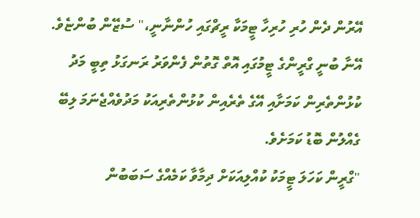އޭރުން ދެން ހުރި ހުރިހާ ޓީމަކާ ރީޗްގައި ހުންނާނީ،" ސުޒޭން ބުންޏެވެ.
އޭނާ ބުނީ ގްރީންގެ ޓީމުގައި އޮތް ގޮތުން ފެންވަރު ރަނގަޅު ތިބީ މަދު ކުޅުންތެރިން ކަމަށާއި އޭގެ ތެރެއިން ކުޅުންތެރިއަކު މަދުވެއްޖެނަމަ ލިބޭ ގެއްލުން ބޮޑު ކަމަށެވެ.
"ގްރީން ކަހަލަ ޓީމަކު ކުއްލިއަކަށް ދިމާވާ ކަމެއްގެ ސަބަބުން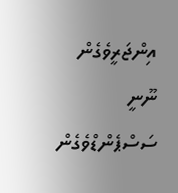އިންޖަރީވެގެން ނޫނީ ސަސްޕެންޑްވެގެން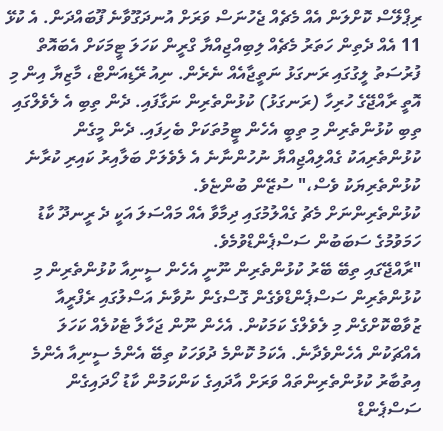ރިޕްލޭސް ކޮށްލަން އެއް މެޗެއް ޖެހުނަސް ވަރަށް އުނދަގޫވާނެ ފޫބައްދަން. އެ ކުޅޭ 11 އެއް ދެތިން ހަތަރު މެޗެއް ލިބިއްޖިއްޔާ ގްރީން ކަހަލަ ޓީމަކަށް އެބައޮތް ފުރުސަތު ލީގުގައި ރަނގަޅު ނަތީޖާއެއް ނެރެން. ނިއު ރޭޑިއަންޓް، މާޒިޔާ އިން މި އޮތީ ރާއްޖޭގެ ހުރިހާ (ރަނގަޅު) ކުޅުންތެރިން ނަގާފައި. ދެން ތިބި އެ ލެވެލްގައި ތިބި ކުޅުންތެރިން މި ތިބީ އެހެން ޓީމުތަކަށް ބެހިފައި. ދެން މީގެން ކުޅުންތެރިއަކު ގެއްލިއްޖިއްޔާ ނުހުންނާނެ އެ ލެވެލަށް ބަލާއިރު ކައިރި ކުރާނެ ކުޅުންތެރިޔަކު ވެސް،" ސުޒޭން ބުންޏެވެ.
ކުޅުންތެރިންނަށް މެޗު ގެއްލުމުގައި ދިމާވާ އެއް މައްސަލަ އަކީ ދެ ރީނދޫ ކާޑު ހަމަވުމުގެ ސަބަބުން ސަސްޕެންޑްވުމެވެ.
"ރާއްޖޭގައި ތިބޭ ބޭރު ކުޅުންތެރިން ނޫނީ އެހެން ސީނިއާ ކުޅުންތެރިން މި ކުޅުންތެރިން ސަސްޕެންޑްވެގެން ގޮސްގެން ނުވާނެ އަސްލުގައި ރެފްރީއާ ޒުވާބްކޮށްގެން މި ލެވެލްގެ ކަމަކުން. އެހެން ނޫން ޖަހާލާ ޓެކުލެއް ކަހަލަ އެއްޗަކުން އެހެންވެދާނެ. އެކަމު ކޮންމެ ދުވަހަކު ތިބޭ އެންމެ ސީނިއާ އެންމެ އިތުބާރު ކުޅުންތެރިންތައް ވަރަށް އާދައިގެ ކަންކަމުން ކާޑު ހޯދައިގެން ސަސްޕެންޑް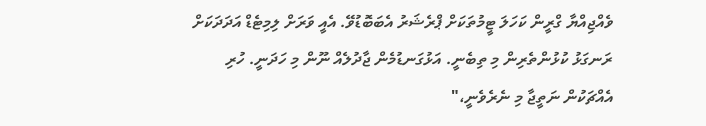ވެއްޖިއްޔާ ގްރީން ކަހަލަ ޓީމުތަކަށް ޕްރެޝަރު އެބަބޮޑުވޭ. އެއީ ވަރަށް ލިމިޓެޑް އަދަދަކަށް ރަނގަޅު ކުޅުންތެރިން މި ތިބެނީ. އަޅުގަނޑުމެން ޖާދުލެއް ނޫން މި ހަދަނީ. ހުރި އެއްޗަކުން ނަތީޖާ މި ނެރެވެނީ،"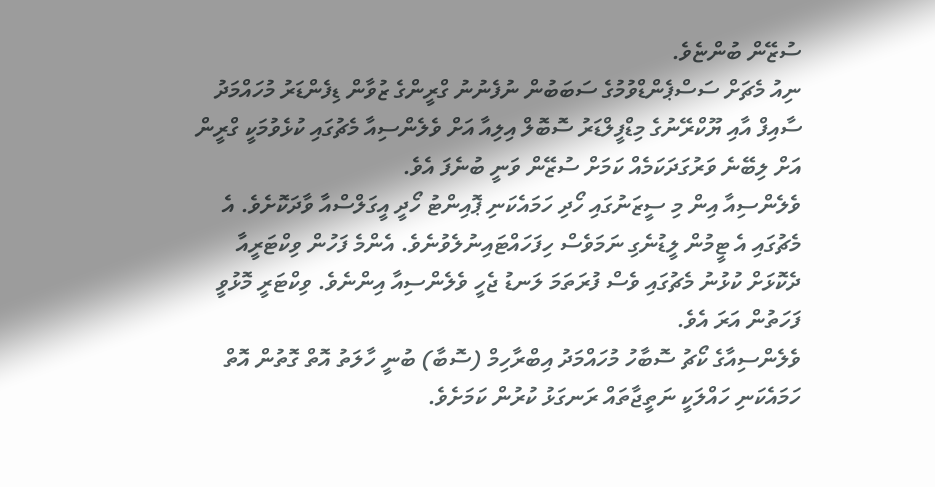ސުޒޭން ބުންޏެވެ.
ނިއު މެޗަށް ސަސްޕެންޑްވުމުގެ ސަބަބުން ނުފެނުނު ގްރީންގެ ޒުވާން ޑިފެންޑަރު މުހައްމަދު ސާއިފް އާއި ޔޫކްރޭނުގެ މިޑްފީލްޑަރު ސޮބޮލް އިލިއާ އަށް ވެލެންސިއާ މެޗުގައި ކުޅެވުމަކީ ގްރީން އަށް ލިބޭނެ ވަރުގަދަކަމެއް ކަމަށް ސުޒޭން ވަނީ ބުނެފަ އެވެ.
ވެލެންސިއާ އިން މި ސީޒަނުގައި ހޯދި ހަމައެކަނި ޕޮއިންޓު ހޯދީ އީގަލްސްއާ ވާދަކޮށެވެ. އެ މެޗުގައި އެ ޓީމުން ލީޑުނެގި ނަމަވެސް ހިފަހައްޓައިނުލެވުނެވެ. އެންމެ ފަހުން ވިކްޓަރީއާ ދެކޮޅަށް ކުޅުނު މެޗުގައި ވެސް ފުރަތަމަ ލަނޑު ޖެހީ ވެލެންސިއާ އިންނެވެ. ވިކްޓަރީ މޮޅުވީ ފަހަތުން އަރަ އެވެ.
ވެލެންސިއާގެ ކޯޗު ސޮބާހު މުހައްމަދު އިބްރާހިމް (ސޮބާ) ބުނީ ހާލަތު އޮތް ގޮތުން އޮތް ހަމައެކަނި ހައްލަކީ ނަތީޖާތައް ރަނގަޅު ކުރުން ކަމަށެވެ.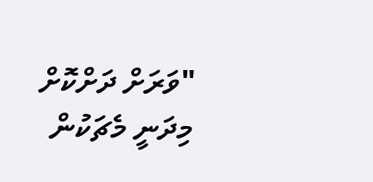"ވަރަށް ދަށްކޮށް މިދަނީ މެޗަކުން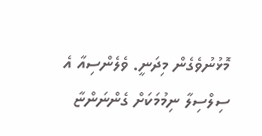މޮޅުނުވެގެން މިދަނީ. ވެލެންސިއާ އެ ސިލްސިލާ ނިމުމަކަށް ގެންނަންޏާ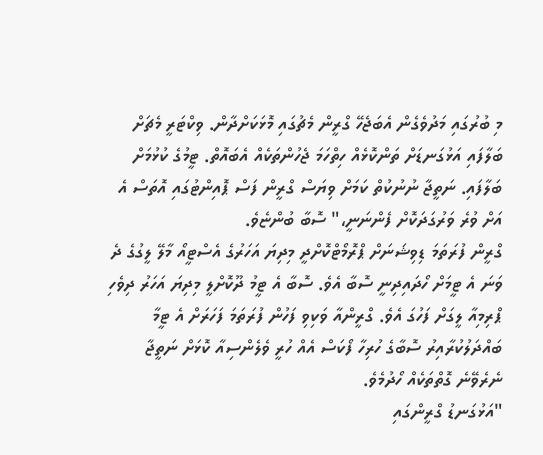މި ބުރުގައި މަދުވެގެން އެބަޖެހޭ ގްރީން މެޗުގައި މޮޅަކަށްދާން. ވިކްޓަރީ މެޗަށް ބަލާފައި އަޅުގަނޑަށް ތަންކޮޅެއް ހިތްހަމަ ޖެހުންތަކެއް އެބައޮތް. ޓީމުގެ ކުޅުމަށް ބަލާފައި. ނަތީޖާ ނުނުކުތް ކަމަށް ވިޔަސް ގްރީން ފަސް ޕޮއިންޓުގައި އޮތަސް އެ އަށް ވުރެ ވަރުގަދަކޮށް ފެންނަނީ،" ސޮބާ ބުންޏެވެ.
ގްރީން ފުރަތަމަ ޑިވިޝަނަށް ޕްރޮމޯޓްކޮށްދީ މިދިޔަ އަހަރުގެ އެސްޓީއޯ މާލޭ ލީގުގެ ދެ ވަނަ އެ ޓީމަށް ހޯދައިދިނީ ސޮބާ އެވެ. ސޮބާ އެ ޓީމު ދޫކޮށްލީ މިދިޔަ އަހަރު ދިވެހި ޕްރިމިއާ ލީގަށް ފަހުގަ އެވެ. ގްރީންއާ ވަކިވި ފަހުން ފުރަތަމަ ފަހަރަށް އެ ޓީމާ ބައްދަލުކުރާއިރު ސޮބާގެ ހުރިހާ ފޯކަސް އެއް ހުރީ ވެލެންސިއާ ކޮޅަށް ނަތީޖާ ނެރެވޭނެ ގޮތްތަކެއް ހޯދުމެވެ.
"އަޅުގަނޑު ގްރީންގައި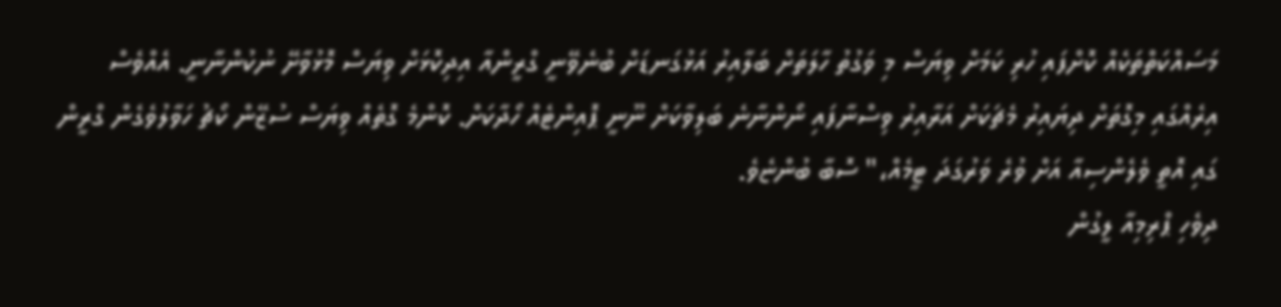މަސައްކަތްތަކެއް ކޮށްފައި ހުރި ކަމަށް ވިޔަސް މި ވަގުތު ހާލަތަށް ބަލާއިރު އަޅުގަނޑަށް ބުނެވޭނީ ގްރީންއާ އިދިކޮޅަށް ވިޔަސް މޮޅުވާށޭ ނުކުންނާނީ. އެއްވެސް އިރެއްގައި މިގޮތަށް ދިޔައިރު މެޗަކަށް އަރާއިރު ވިސްނާފައި ނޯންނާނެ ބަލިވާކަށް ނޫނީ ޕޮއިންޓެއް ހޯދާކަށް. ކޮންމެ ގޮތެއް ވިޔަސް ސުޒޭން ކޯޗު ހަވާލުވެގެން ގްރީން ގައި އޮތީ ވެލެންސިއާ އަށް ވުރެ ވަރުގަދަ ޓީމެއް،" ސޮބާ ބުންޏެވެ.
ދިވެހި ޕްރިމިއާ ލީގުން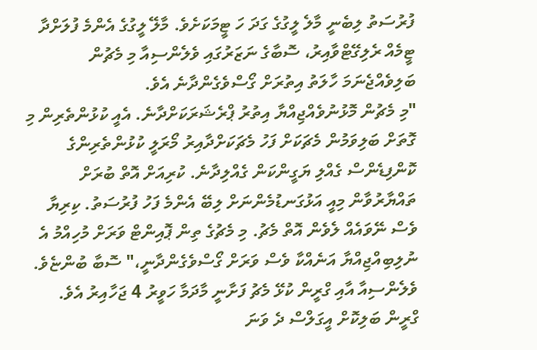ފުރުސަތު ލިބެނީ މާލެ ލީގުގެ ގަދަ ހަ ޓީމަކަށެވެ. މާލޭ ލީގުގެ އެންމެ ފުލަށްދާ ޓީމެއް ރެލިގޭޓްވާއިރު، ސޮބާގެ ނަޒަރުގައި ވެލެންސިއާ މި މެޗުން ބަލިވެއްޖެނަމަ ހާލަތު އިތުރަށް ގޯސްވެގެންދާނެ އެވެ.
"މި މެޗުން މޮޅުނުވެއްޖިއްޔާ އިތުރު ޕްރެޝަރަކަށްދާނެ. އެއީ ކުޅުންތެރިން މި ގޮތަށް ބަލިވަމުން މެޗަކަށް ފަހު މެޗަކަށްދާއިރު މޯރަލީ ކުޅުންތެރިންގެ ކޮންފިޑެންސް ގެއްލި ޔަގީންކަން ގެއްލިދާނެ. ކުރިއަށް އޮތް ބުރަށް ތައްޔާރުވާން މިއީ އަޅުގަނޑުމެންނަށް ލިބޭ އެންމެ ފަހު ފުރުސަތު. ކިރިޔާ ވެސް ނޭވައެއް ލެވެން އޮތް މެޗު. މި މެޗުގެ ތިން ޕޮއިންޓް ވަރަށް މުހިއްމު އެ ނުލިބިއްޖިއްޔާ އަނެއްކާ ވެސް ވަރަށް ގޯސްވެގެންދާނީ،" ސޮބާ ބުންޏެވެ.
ވެލެންސިއާ އާއި ގްރީން ކުޅޭ މެޗު ފަށާނީ މާދަމާ ހަވީރު 4 ޖަހާއިރު އެވެ.
ގްރީން ބަލިކޮށް އީގަލްސް ދެ ވަނަ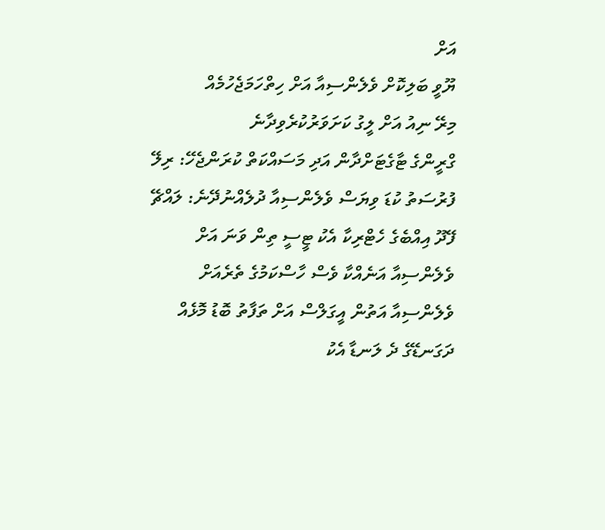އަށް
ޔޫވީ ބަލިކޮށް ވެލެންސިއާ އަށް ހިތްހަމަޖެހުމެއް
މިރޭ ނިއު އަށް ލީގު ކަށަވަރުކުރެވިދާނެ
ގްރީންގެ ޓާގެޓަށްދާން އަދި މަސައްކަތް ކުރަންޖެހޭ: ރިލޭ
ފުރުސަތު ކުޑަ ވިޔަސް ވެލެންސިއާ ދުލެއްނުދޭނެ: ލައްޗޭ
ފޭދޫ އިއްބެގެ ހެޓްރިކާ އެކު ޓީސީ ތިން ވަނަ އަށް
ވެލެންސިއާ އަނެއްކާ ވެސް ހާސްކަމުގެ ތެރެއަށް
ވެލެންސިއާ އަތުން އީގަލްސް އަށް ތަފާތު ބޮޑު މޮޅެއް
ދަގަނޑޭގެ ދެ ލަނޑާ އެކު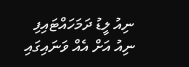ނިއު ލީޑު ދަމަހައްޓައިފި
ނިއު އަށް އެއް ވަނައިގައި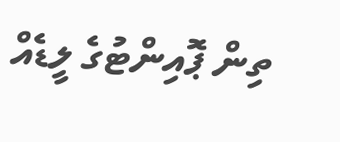ތިން ޕޮއިންޓުގެ ލީޑެއް